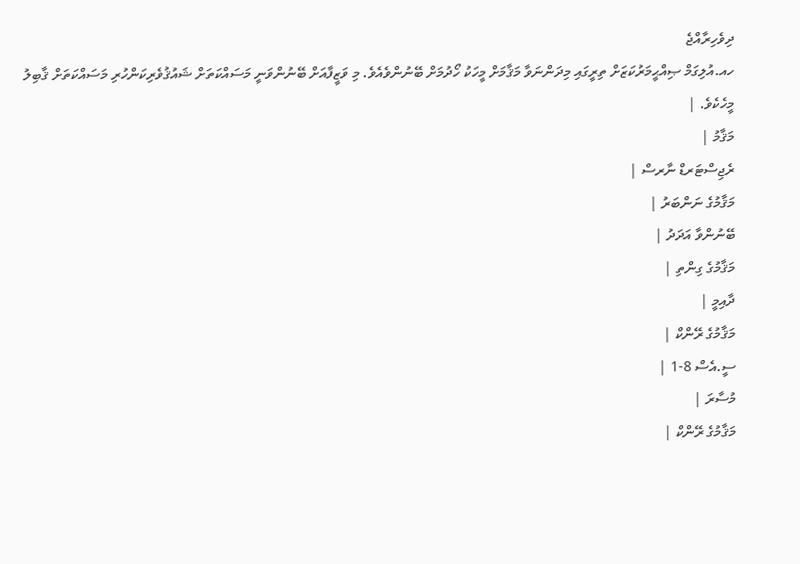ދިވެހިރާއްޖެ
ހއ.އުލިގަމް ޞިއްޙީމަރުކަޒަށް ތިރީގައި މިދަންނަވާ މަޤާމަށް މީހަކު ހޯދުމަށް ބޭނުންވެއެވެ. މި ވަޒީފާއަށް ބޭނުންވަނީ މަސައްކަތަށް ޝައުޤުވެރިކަންހުރި މަސައްކަތަށް ޤާބިލު މީހެކެވެ. |
މަޤާމު |
ރެޖިސްޓަރޑް ނާރސް |
މަޤާމުގެ ނަންބަރު |
ބޭނުންވާ އަދަދު |
މަޤާމުގެ ގިންތި |
ދާއިމީ |
މަޤާމުގެ ރޭންކް |
ސީ.އެސް 8-1 |
މުސާރަ |
މަޤާމުގެ ރޭންކް |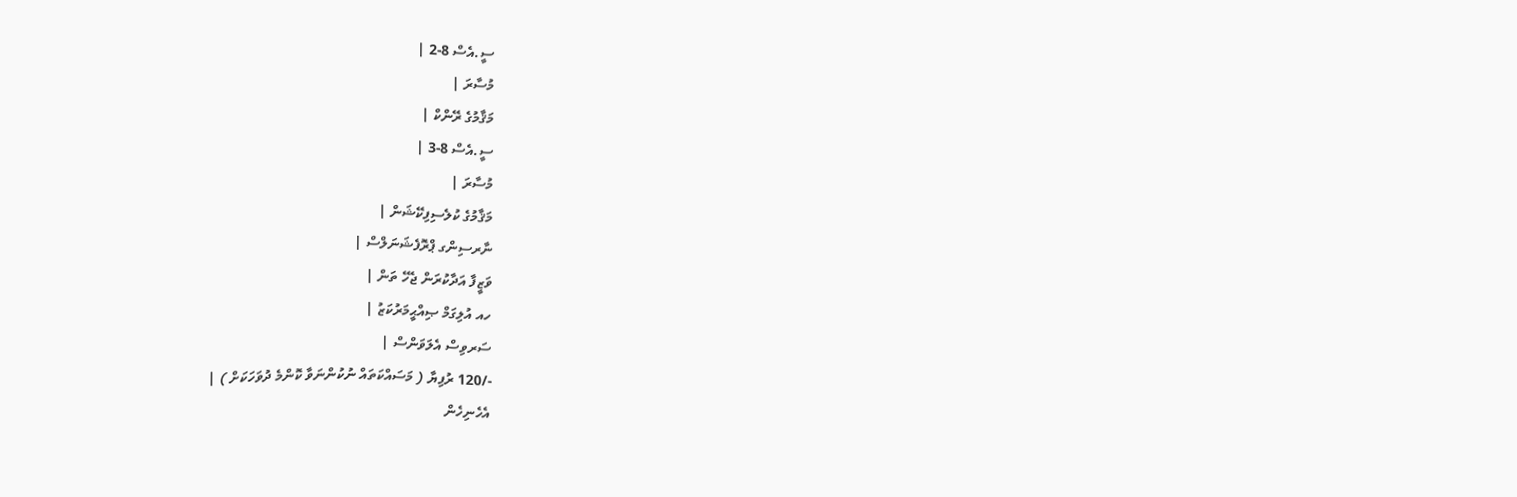ސީ.އެސް 8-2 |
މުސާރަ |
މަޤާމުގެ ރޭންކް |
ސީ.އެސް 8-3 |
މުސާރަ |
މަޤާމުގެ ކުލެސިފިކޭޝަން |
ނާރސިންގ ޕްރޮފެޝަނަލްސް |
ވަޒީފާ އަދާކުރަން ޖެހޭ ތަން |
ހއ އުލިގަމް ޞިއްޙީމަރުކަޒު |
ސަރވިސް އެލަވަންސް |
-/120 ރުފިޔާ ( މަސައްކަތައް ނުކުންނަވާ ކޮންމެ ދުވަހަކަށް ) |
އެހެނިހެން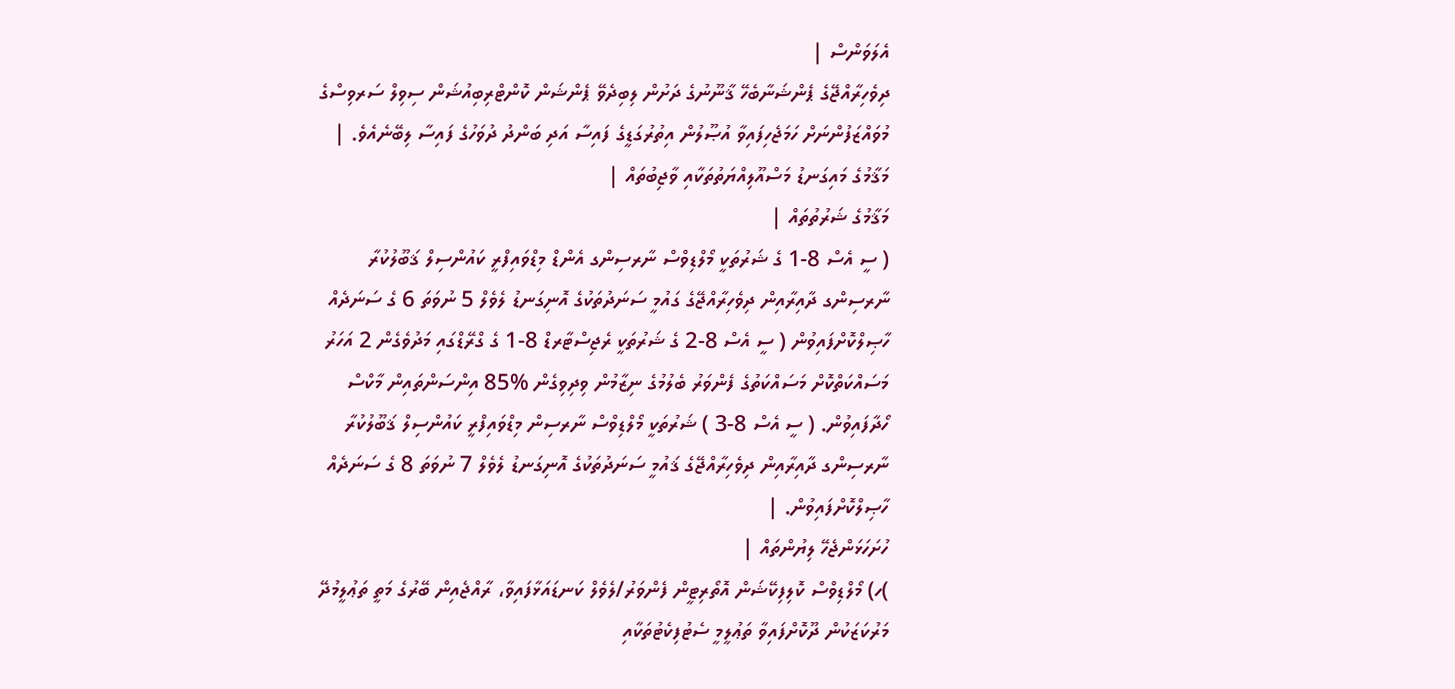އެލަވަންސް |
ދިވެހިރާއްޖޭގެ ޕެންޝަނާބެހޭ ޤާނޫނުގެ ދަށުން ލިބިދެވޭ ޕެންޝަން ކޮންޓްރިބިއުޝަން ސިވިލް ސަރވިސްގެ މުވައްޒަފުންނަށް ހަމަޖެހިފައިވާ އުޞޫލުން އިތުރުގަޑީގެ ފައިސާ އަދި ބަންދު ދުވަހުގެ ފައިސާ ލިބޭނެއެވެ. |
މަޤާމުގެ މައިގަނޑު މަސްއޫލިއްޔަތުތަކާއި ވާޖިބުތައް |
މަޤާމުގެ ޝަރުތުތައް |
( ސީ އެސް 8-1 ގެ ޝަރުތަކީ މޯލްޑިވްސް ނާރސިންގ އެންޑް މިޑްވައިފްރީ ކައުންސިލް ޤަބޫލުކުރާ ނާރސިންގ ދާއިރާއިން ދިވެހިރާއްޖޭގެ ގައުމީ ސަނަދުތަކުގެ އޮނިގަނޑު ލެވެލް 5 ނުވަތަ 6 ގެ ސަނަދެއް ހާޞިލްކޮށްފައިވުން ( ސީ އެސް 8-2 ގެ ޝަރުތަކީ ރެޖިސްޓާރޑް 8-1 ގެ ގްރޭޑްގައި މަދުވެގެން 2 އަހަރު މަސައްކަތްކޮށް މަސައްކަތުގެ ފެންވަރު ބެލުމުގެ ނިޒާމުން ވިދިވިގެން %85 އިންސަންތައިން މާކްސް ހޯދާފައިވުން. ( ސީ އެސް 8-3 ) ޝަރުތަކީ މޯލްޑިވްސް ނާރސިން މިޑްވައިފްރީ ކައުންސިލް ޤަބޫލުކުރާ ނާރސިންގ ދާއިރާއިން ދިވެހިރާއްޖޭގެ ޤައުމީ ސަނަދުތަކުގެ އޮނިގަނޑު ލެވެލް 7 ނުވަތަ 8 ގެ ސަނަދެއް ހާޞިލްކޮށްފައިވުން. |
ހުށަހަޅަންޖެހޭ ލިޔުންތައް |
)ހ) މޯލްޑިވްސް ކޮލިފިކޭޝަން އޮތޯރިޓީން ފެންވަރު/ލެވެލް ކަނޑައަޅާފައިވާ، ރާއްޖެއިން ބޭރުގެ މަތީ ތަޢުލީމުދޭ މަރުކަޒަކުން ދޫކޮށްފައިވާ ތަޢުލީމީ ސެޓުފިކެޓުތަކާއި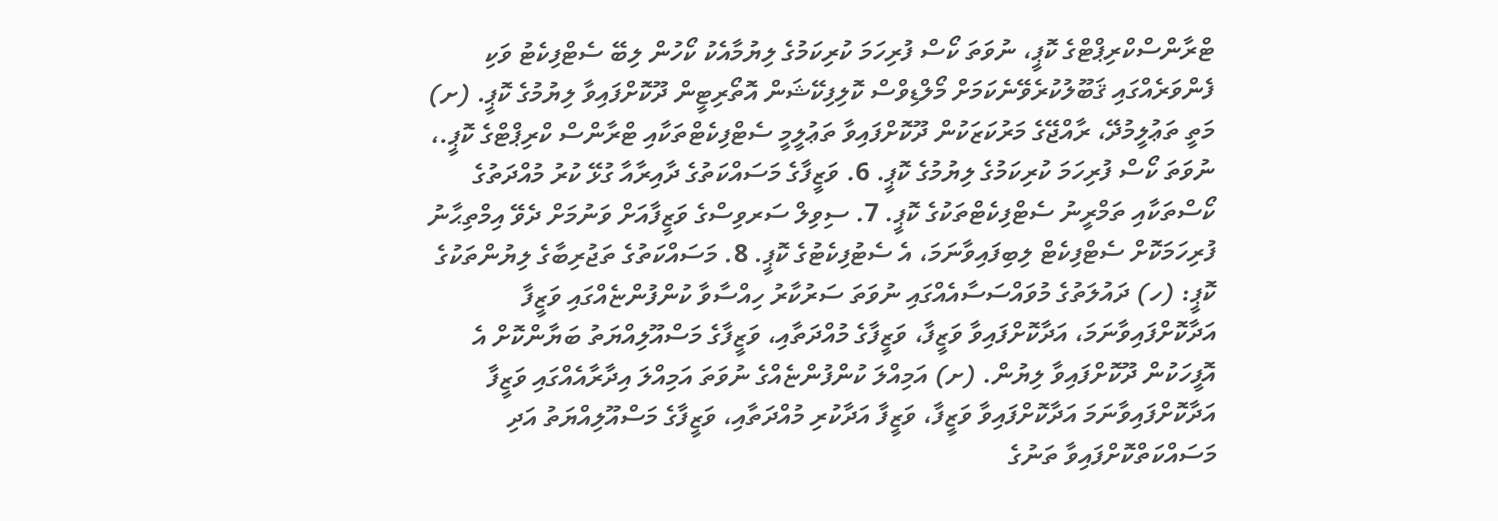ޓްރާންސްކްރިޕްޓްގެ ކޮޕީ، ނުވަތަ ކޯސް ފުރިހަމަ ކުރިކަމުގެ ލިޔުމާއެކު ކޯހުން ލިބޭ ސެޓްފިކެޓު ވަކި ފެންވަރެއްގައި ޤަބޫލުކުރެވޭނެކަމަށް މޯލްޑިވްސް ކޮލިފިކޭޝަން އޮތޯރިޓީން ދޫކޮށްފައިވާ ލިޔުމުގެ ކޮޕީ. (ށ) މަތީ ތަޢުލީމުދޭ، ރާއްޖޭގެ މަރުކަޒަކުން ދޫކޮށްފައިވާ ތަޢުލީމީ ސެޓްފިކެޓްތަކާއި ޓްރާންސް ކްރިޕްޓްގެ ކޮޕީ.، ނުވަތަ ކޯސް ފުރިހަމަ ކުރިކަމުގެ ލިޔުމުގެ ކޮޕީ. 6. ވަޒީފާގެ މަސައްކަތުގެ ދާއިރާއާ ގުޅޭ ކުރު މުއްދަތުގެ ކޯސްތަކާއި ތަމްރީނު ސެޓްފިކެޓްތަކުގެ ކޮޕީ. 7. ސިވިލް ސަރވިސްގެ ވަޒީފާއަށް ވަނުމަށް ދެވޭ އިމްތިޙާނު ފުރިހަމަކޮށް ސެޓްފިކެޓް ލިބިފައިވާނަމަ، އެ ސެޓުފިކެޓުގެ ކޮޕީ. 8. މަސައްކަތުގެ ތަޖުރިބާގެ ލިޔުންތަކުގެ ކޮޕީ: (ހ) ދައުލަތުގެ މުވައްސަސާއެއްގައި ނުވަތަ ސަރުކާރު ހިއްސާވާ ކުންފުންޏެއްގައި ވަޒީފާ އަދާކޮށްފައިވާނަމަ، އަދާކޮށްފައިވާ ވަޒީފާ، ވަޒީފާގެ މުއްދަތާއި، ވަޒީފާގެ މަސްއޫލިއްޔަތު ބަޔާންކޮށް އެ އޮފީހަކުން ދޫކޮށްފައިވާ ލިޔުން. (ށ) އަމިއްލަ ކުންފުންޏެއްގެ ނުވަތަ އަމިއްލަ އިދާރާއެއްގައި ވަޒީފާ އަދާކޮށްފައިވާނަމަ އަދާކޮށްފައިވާ ވަޒީފާ، ވަޒީފާ އަދާކުރި މުއްދަތާއި، ވަޒީފާގެ މަސްއޫލިއްޔަތު އަދި މަސައްކަތްކޮށްފައިވާ ތަނުގެ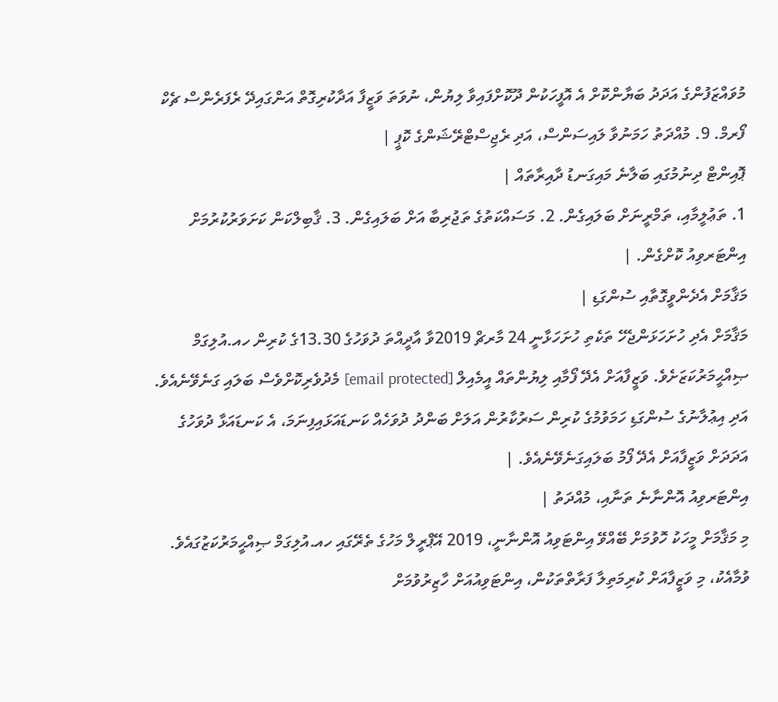މުވައްޒަފުންގެ އަދަދު ބަޔާންކޮށް އެ އޮފީހަކުން ދޫކޮށްފައިވާ ލިޔުން، ނުވަތަ ވަޒީފާ އަދާކުރިގޮތް އަންގައިދޭ ރެފަރެންސް ޗެކް ފޯރމް. 9. މުއްދަތު ހަމަނުވާ ލައިސަންސް، އަދި ރެޖިސްޓްރޭޝަންގެ ކޮޕީ |
ޕޮއިންޓް ދިނުމުގައި ބަލާނެ މައިގަނޑު ދާއިރާތައް |
1. ތަޢުލީމާއި، ތަމްރީނަށް ބަލައިގެން. 2. މަސައްކަތުގެ ތަޖުރިބާ އަށް ބަލައިގެން. 3. ޤާބިލްކަން ކަށަވަރުކުރުމަށް އިންޓަރވިއު ކޮށްގެން. |
މަޤާމަށް އެދެންވީގޮތާއި ސުންގަޑި |
މަޤާމަށް އެދި ހުށަހަޅަންޖެހޭ ތަކެތި ހުށަހަޅާނީ 24 މާރޗް 2019ވާ އާދީއްތަ ދުވަހުގެ 13.30ގެ ކުރިން ހއ.އުލިގަމް ޞިއްޙީމަރުކަޒަށެވެ. ވަޒީފާއަށް އެދޭ ފޯމާއި ލިޔުންތައް އީމެއިލް [email protected] މެދުވެރިކޮށްވެސް ބަލައި ގަނެވޭނެއެވެ. އަދި އިޢުލާނުގެ ސުންގަޑި ހަމަވުމުގެ ކުރިން ސަރުކާރުން އަލަށް ބަންދު ދުވަހެއް ކަނޑައަޅައިފިނަމަ، އެ ކަނޑައަޅާ ދުވަހުގެ އަދަދަށް ވަޒީފާއަށް އެދޭ ފޯމު ބަލައިގަނެވޭނެއެވެ. |
އިންޓަރވިއު އޮންނާނެ ތަނާއި، މުއްދަތު |
މި މަޤާމަށް މީހަކު ހޮވުމަށް ބޭއްވޭ އިންޓަވިއު އޮންނާނީ، 2019 އޭޕްރީލް މަހުގެ ތެރޭގައި ހއ.އުލިގަމް ޞިއްޙީމަރުކަޒުގައެވެ. ވުމާއެކު، މި ވަޒީފާއަށް ކުރިމަތިލާ ފަރާތްތަކުން، އިންޓަވިއުއަށް ހާޒިރުވުމަށް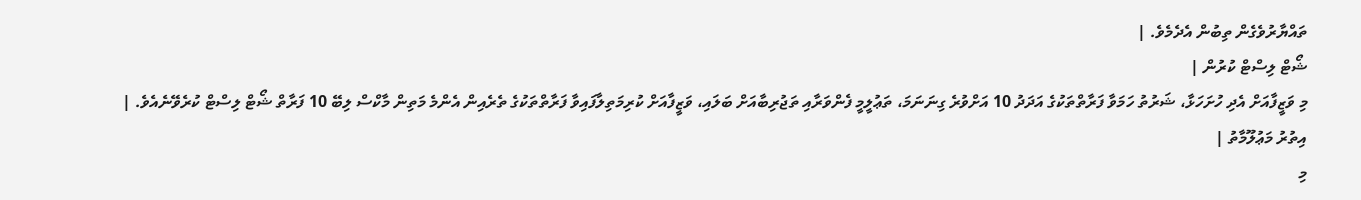ތައްޔާރުވެގެން ތިބުން އެދެމެވެ. |
ޝޯޓް ލިސްޓް ކުރުން |
މި ވަޒީފާއަށް އެދި ހުށަހަޅާ، ޝަރުތު ހަމަވާ ފަރާތްތަކުގެ އަދަދު 10 އަށްވުރެ ގިނަނަމަ، ތަޢުލީމީ ފެންވަރާއި ތަޖުރިބާއަށް ބަލައި، ވަޒީފާއަށް ކުރިމަތިލާފައިވާ ފަރާތްތަކުގެ ތެރެއިން އެންމެ މަތިން މާކްސް ލިބޭ 10 ފަރާތް ޝޯޓް ލިސްޓް ކުރެވޭނެއެވެ. |
އިތުރު މަޢުލޫމާތު |
މި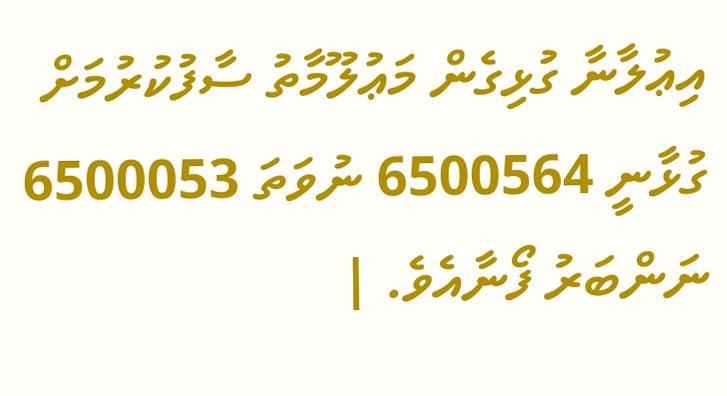އިޢުލާނާ ގުޅިގެން މަޢުލޫމާތު ސާފުކުރުމަށް ގުޅާނީ 6500564 ނުވަތަ 6500053 ނަންބަރު ފޯނާއެވެ. |